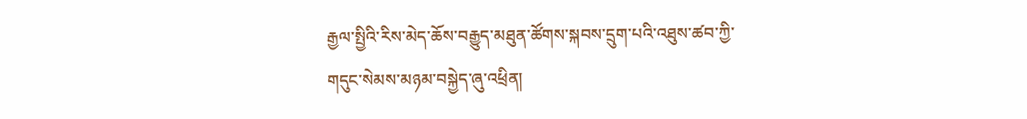རྒྱལ་སྤྱིའི་རིས་མེད་ཆོས་བརྒྱུད་མཐུན་ཚོགས་སྐབས་དྲུག་པའི་འཐུས་ཚབ་ཀྱི་གདུང་སེམས་མཉམ་བསྐྱེད་ཞུ་འཕྲིན།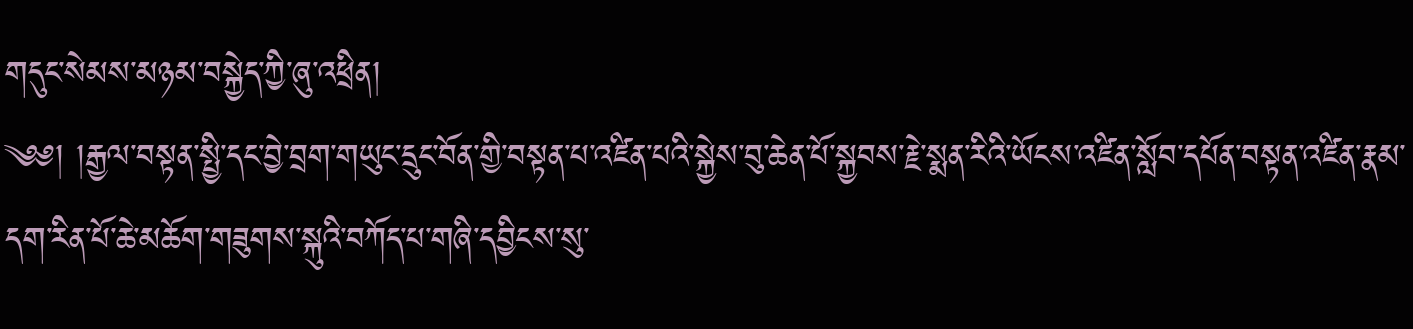གདུང་སེམས་མཉམ་བསྐྱེད་ཀྱི་ཞུ་འཕྲིན།
༄༅། །རྒྱལ་བསྟན་སྤྱི་དང་བྱེ་བྲག་གཡུང་དྲུང་བོན་གྱི་བསྟན་པ་འཛིན་པའི་སྐྱེས་བུ་ཆེན་པོ་སྐྱབས་རྗེ་སྨན་རིའི་ཡོངས་འཛིན་སློབ་དཔོན་བསྟན་འཛིན་རྣམ་དག་རིན་པོ་ཆེ་མཆོག་གཟུགས་སྐུའི་བཀོད་པ་གཞི་དབྱིངས་སུ་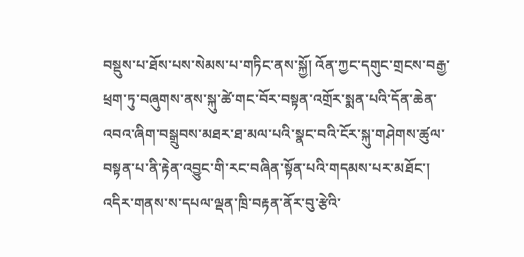བསྡུས་པ་ཐོས་པས་སེམས་པ་གཏིང་ནས་སྐྱོ། འོན་ཀྱང་དགུང་གྲངས་བརྒྱ་ཕྲག་ཏུ་བཞུགས་ནས་སྐུ་ཚེ་གང་བོར་བསྟན་འགྲོར་སྨན་པའི་དོན་ཆེན་འབའ་ཞིག་བསྒྲུབས་མཐར་ཐ་མལ་པའི་སྣང་བའི་ངོར་སྐུ་གཤེགས་ཚུལ་བསྟན་པ་ནི་རྟེན་འབྱུང་གི་རང་བཞིན་སྟོན་པའི་གདམས་པར་མཐོང་། འདིར་གནས་ས་དཔལ་ལྡན་ཁྲི་བརྟན་ནོར་བུ་རྩེའི་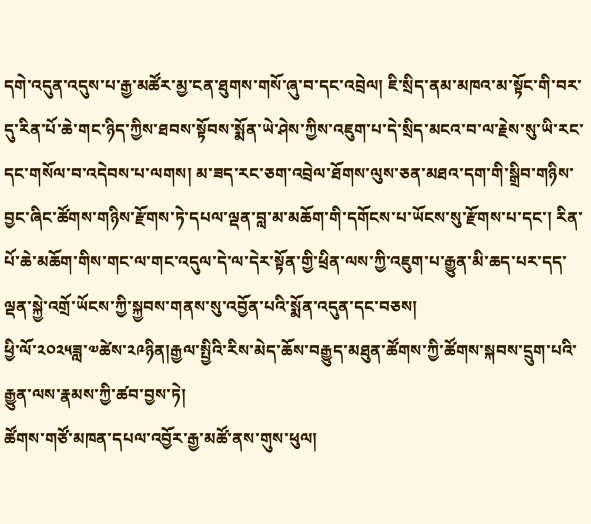དགེ་འདུན་འདུས་པ་རྒྱ་མཚོར་མྱ་ངན་ཐུགས་གསོ་ཞུ་བ་དང་འབྲེལ། ཇི་སྲིད་ནམ་མཁའ་མ་སྟོང་གི་བར་དུ་རིན་པོ་ཆེ་གང་ཉིད་ཀྱིས་ཐབས་སྟོབས་སྨོན་ཡེ་ཤེས་ཀྱིས་འཇུག་པ་དེ་སྲིད་མངའ་བ་ལ་རྗེས་སུ་ཡི་རང་དང་གསོལ་བ་འདེབས་པ་ལགས། མ་ཟད་རང་ཅག་འབྲེལ་ཐོགས་ལུས་ཅན་མཐའ་དག་གི་སྒྲིབ་གཉིས་བྱང་ཞིང་ཚོགས་གཉིས་རྫོགས་ཏེ་དཔལ་ལྡན་བླ་མ་མཆོག་གི་དགོངས་པ་ཡོངས་སུ་རྫོགས་པ་དང་། རིན་པོ་ཆེ་མཆོག་གིས་གང་ལ་གང་འདུལ་དེ་ལ་དེར་སྟོན་གྱི་ཕྲིན་ལས་ཀྱི་འཇུག་པ་རྒྱུན་མི་ཆད་པར་དད་ལྡན་སྐྱེ་འགྲོ་ཡོངས་ཀྱི་སྐྱབས་གནས་སུ་འབྱོན་པའི་སྨོན་འདུན་དང་བཅས།
ཕྱི་ལོ་༢༠༢༥ཟླ་༧ཚེས་༢༩ཉིན།རྒྱལ་སྤྱིའི་རིས་མེད་ཆོས་བརྒྱུད་མཐུན་ཚོགས་ཀྱི་ཚོགས་སྐབས་དྲུག་པའི་རྒྱུན་ལས་རྣམས་ཀྱི་ཚབ་བྱས་ཏེ།
ཚོགས་གཙོ་མཁན་དཔལ་འབྱོར་རྒྱ་མཚོ་ནས་གུས་ཕུལ།